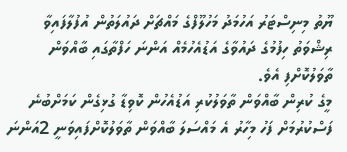ޔޫތު މިނިސްޓަރު އަހުމަދު މަހުލޫފްގެ މައްޗަށް ދައުލަތުން އުފުލާފައިވާ ރިޝްވަތު ހިފުމުގެ ދައުވާގެ އަޑުއެހުމެއް އަންނަ ހަފްތާގައި ބާއްވަން ތާވަލުކޮށްފި އެވެ.
މީގެ ކުރިން ބާއްވަން ތާވަލުކުރި އަޑުއެހުން ކޮވިޑާ ގުޅިގެން ކަމަށްބުނެ ފަސްކުރުމަށް ފަހު މިހާރު އެ މައްސަލަ ބާއްވަން ތާވަލުކޮށްފައިވަނީ 2އަންނަ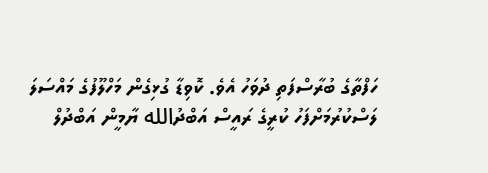ހަފްތާގެ ބުރާސްފަތި ދުވަހު އެވެ. ކޮވިޑާ ގުޅިގެން މަހްލޫފުގެ މައްސަލަ ލަސްކުރުމަށްފަހު ކުރީގެ ރައީސް އަބްދުالله ޔާމީން އަބްދުލް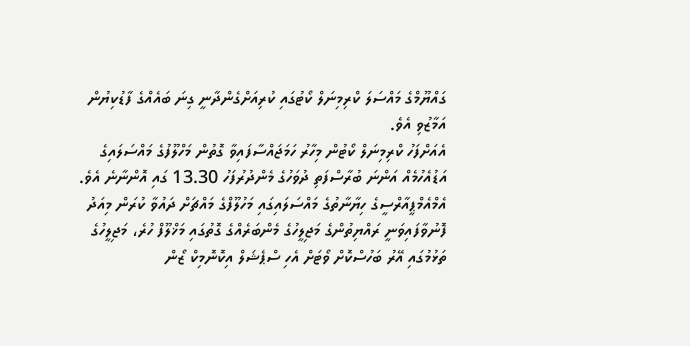ގައްޔޫމްގެ މައްސަލަ ކްރިމިނަލް ކޯޓުގައި ކުރިއަށްގެންދާނީ ގިނަ ބައެއްގެ ފާޑުކިޔުން އަމާޒުވި އެވެ.
އެއަށްފަހު ކްރިމިނަލް ކޯޓުން މިހާރު ހަމަޖައްސާފައިވާ ގޮތުން މަހްލޫފުގެ މައްސަލައިގެ އަޑުއެހުމެއް އަންނަ ބުރާސްފަތި ދުވަހުގެ މެންދުރުފަހު 13.30 ގައި އޮންނާނެ އެވެ.
އެމްއެމްޕީއާރްސީގެ ހިޔާނާތުގެ މައްސަލައިގައި މަހުލޫފްގެ މައްޗަށް ދައުވާ ކުރަން މިއަދު ފޮނުވާފައިވަނީ ރައްޔިތުންގެ މަޖިލީހުގެ މެންބަރެއްގެ ގޮތުގައި މަޚްލޫފް ހުރެ، މަޖިލީހުގެ ތަޅުމުގައި އޭރު ބަހުސްކޮށް ވޯޓަށް އެހި ސްޕެޝަލް އިކޮނޮމިކް ޒޯން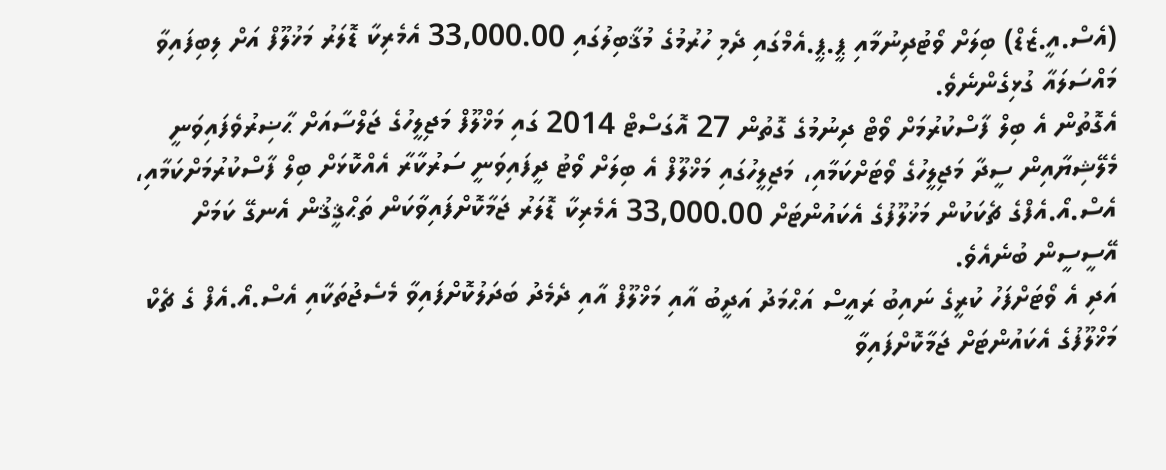(އެސް.އީ.ޒެޑް) ބިލަށް ވޯޓުދިނުމާއި ޕީ.ޕީ.އެމްގައި ދެމި ހުރުމުގެ މުޤާބިލުގައި 33,000.00 އެމެރިކާ ޑޮލަރު މަޚުލޫފް އަށް ލިބިފައިވާ މައްސަލައާ ގުޅިގެންނެވެ.
އެގޮތުން އެ ބިލް ފާސްކުރުމަށް ވޯޓް ދިނުމުގެ ގޮތުން 27 އޮގަސްޓް 2014 ގައި މަޚްލޫފް މަޖިލީހުގެ ޖަލްސާއަށް ޙާޟިރުވެފައިވަނީ މެލޭޝިޔާއިން ސީދާ މަޖިލީހުގެ ވޯޓަށްކަމާއި، މަޖިލީހުގައި މަޚްލޫފް އެ ބިލަށް ވޯޓު ދީފައިވަނީ ސަރުކާރާ އެއްކޮޅަށް ބިލް ފާސްކުރުމަށްކަމާއި، އެސް.އޯ.އެފްގެ ޗެކަކުން މަޚުލޫފުގެ އެކައުންޓަށް 33,000.00 އެމެރިކާ ޑޮލަރު ޖަމާކޮށްފައިވާކަން ތަޙްޤީޤުން އެނގޭ ކަމަށް އޭސީސީން ބުނެއެވެ.
އަދި އެ ވޯޓަށްފަހު ކުރީގެ ނައިބު ރައީސް އަޙްމަދު އަދީބު އާއި މަޚްލޫފް އާއި ދެމެދު ބަދަލުކޮށްފައިވާ މެސެޖުތަކާއި އެސް.އޯ.އެފް ގެ ޗެކް މަޚްލޫފުގެ އެކައުންޓަށް ޖަމާކޮށްފައިވާ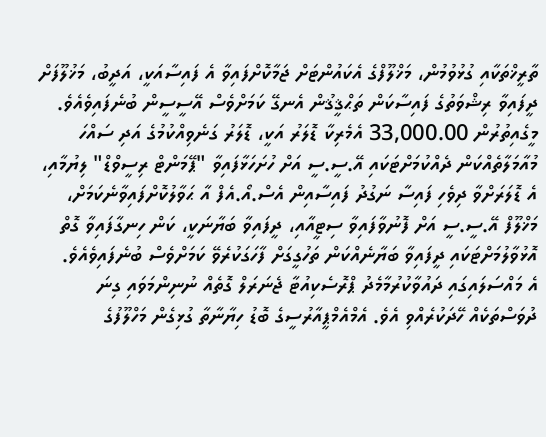ތާރީޚްތަކާއި ގުޅުވުމުން، މަޚްލޫފްގެ އެކައުންޓަށް ޖަމާކޮށްފައިވާ އެ ފައިސާއަކީ، އަދީބު، މަޚުލޫފަށް ދީފައިވާ ރިޝްވަތުގެ ފައިސާކަން ތަޙްޤީޤުން އެނގޭ ކަމަށްވެސް އޭސީސީން ބުނެފައިވެއެވެ.
މީގެއިތުރުން 33,000.00 އެމެރިކާ ޑޮލަރު އަކީ، ޑޮލަރު ގަނެވިއްކުމުގެ އަދި ސައްހަ މުއާމަލާތެއްކަން ދެއްކުމަށްޓަކައި އޭ.ސީ.ސީ އަށް ހުށަހަޅާފައިވާ "ޕޭމަންޓް ރިސީވްޑް" ލިޔުމާއި، އެ ޑޮލަރަށްވާ ދިވެހި ފައިސާ ނަގުދު ފައިސާއިން އެސް.އޯ.އެފް އާ ޙަވާލުކޮށްފައިވާނެކަމަށް، މަޚްލޫފް އޭ.ސީ.ސީ އަށް ފޮނުވާފައިވާ ސިޓީއާއި، ދީފައިވާ ބަޔާނަކީ، ކަން ހިނގާފައިވާ ގޮތް އޮޅުވާލުމަށްޓަކައި ދީފައިވާ ބަޔާނެއްކަން ތަހުގީގަށް ފާހަގަކުރެވޭ ކަމަށްވެސް ބުނެފައިވެއެވެ.
އެ މައްސަލައިގައި ދައުވާކުރުމާމެދު ޕްރޮސެކިއުޓާ ޖެނަރަލް ގޮތެއް ނުނިންމަވައި ގިނަ ދުވަސްތަކެއް ހޭދަކުރެއްވި އެވެ. އެމްއެމްޕީއާރުސީގެ ބޮޑު ހިޔާނާތާ ގުޅިގެން މަހްލޫފުގެ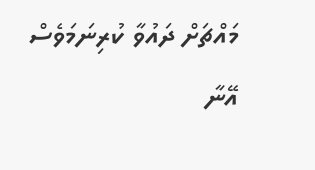މައްޗަށް ދައުވާ ކުރިނަމަވެސް އޭނާ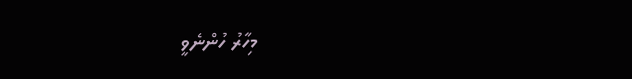މިހާރު ހުންނެވީ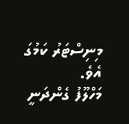މިނިސްޓަރު ކަމުގަ އެވެ.
މަހްލޫފު ގެންދަނީ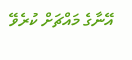އޭނާގެ މައްޗަށް ކުރެވޭ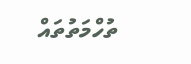ތުހްމަތުތައް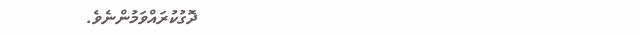ދޮގުކުރައްވަމުންނެވެ.